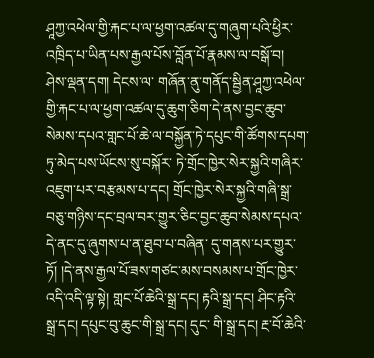ཤཱཀྱ་འཕེལ་གྱི་རྐང་པ་ལ་ཕྱག་འཚལ་དུ་གཞུག་པའི་ཕྱིར་འཁྲིད་པ་ཡིན་པས་རྒྱལ་པོས་བློན་པོ་རྣམས་ལ་བསྒོ་བ། ཤེས་ལྡན་དག། དེངས་ལ་ གཞོན་ནུ་གནོད་སྦྱིན་ཤཱཀྱ་འཕེལ་གྱི་རྐང་པ་ལ་ཕྱག་འཚལ་དུ་ཆུག་ཅིག་དེ་ནས་བྱང་ཆུབ་སེམས་དཔའ་གླང་པོ་ཆེ་ལ་བསྐྱོན་ཏེ་དཔུང་གི་ཚོགས་དཔག་ཏུ་མེད་པས་ཡོངས་སུ་བསྐོར་ ཏེ་གྲོང་ཁྱེར་སེར་སྐྱའི་གཞིར་འཇུག་པར་བརྩམས་པ་དང། གྲོང་ཁྱེར་སེར་སྐྱའི་གཞི་སྒྲ་བཅུ་གཉིས་དང་བྲལ་བར་གྱུར་ཅིང་བྱང་ཆུབ་སེམས་དཔའ་དེ་ནང་དུ་ཞུགས་པ་ན་ཐུབ་པ་བཞིན་ དུ་གནས་པར་གྱུར་ཏོ། །དེ་ནས་རྒྱལ་པོ་ཟས་གཙང་མས་བསམས་པ་གྲོང་ཁྱེར་འདི་འདི་ལྟ་སྟེ། གླང་པོ་ཆེའི་སྒྲ་དང། རྟའི་སྒྲ་དང། ཤིང་རྟའི་སྒྲ་དང། དཔུང་བུ་ཆུང་གི་སྒྲ་དང། དུང་ གི་སྒྲ་དང། རྔ་བོ་ཆེའི་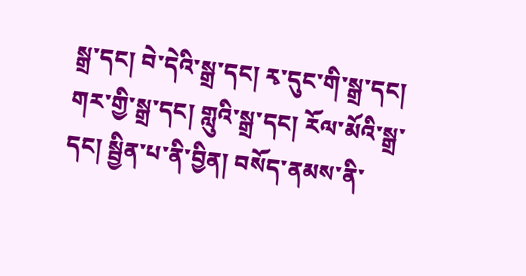སྒྲ་དང། བེ་དེའི་སྒྲ་དང། རྭ་དུང་གི་སྒྲ་དང། གར་གྱི་སྒྲ་དང། གླུའི་སྒྲ་དང། རོལ་མོའི་སྒྲ་དང། སྦྱིན་པ་ནི་བྱིན། བསོད་ནམས་ནི་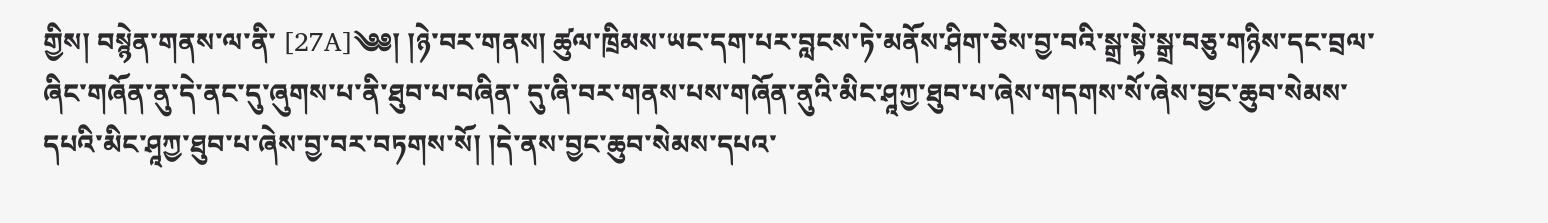གྱིས། བསྙེན་གནས་ལ་ནི་ [27A]༄༅། །ཉེ་བར་གནས། ཚུལ་ཁྲིམས་ཡང་དག་པར་བླངས་ཏེ་མནོས་ཤིག་ཅེས་བྱ་བའི་སྒྲ་སྟེ་སྒྲ་བཅུ་གཉིས་དང་བྲལ་ཞིང་གཞོན་ནུ་དེ་ནང་དུ་ཞུགས་པ་ནི་ཐུབ་པ་བཞིན་ དུ་ཞི་བར་གནས་པས་གཞོན་ནུའི་མིང་ཤཱཀྱ་ཐུབ་པ་ཞེས་གདགས་སོ་ཞེས་བྱང་ཆུབ་སེམས་དཔའི་མིང་ཤཱཀྱ་ཐུབ་པ་ཞེས་བྱ་བར་བཏགས་སོ། །དེ་ནས་བྱང་ཆུབ་སེམས་དཔའ་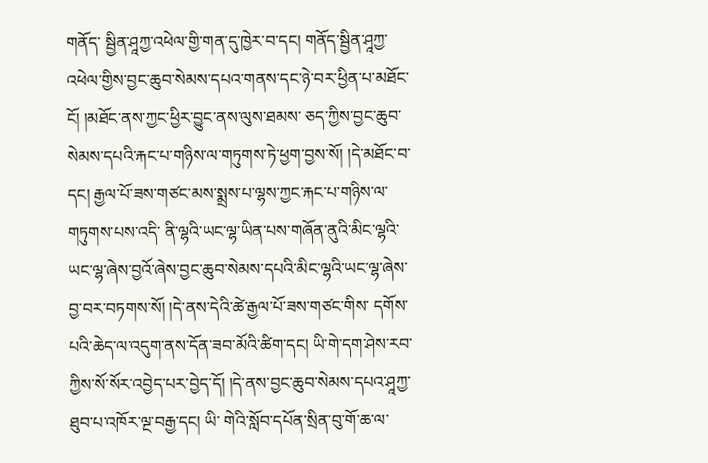གནོད་ སྦྱིན་ཤཱཀྱ་འཕེལ་གྱི་གན་དུ་ཁྱེར་བ་དང། གནོད་སྦྱིན་ཤཱཀྱ་འཕེལ་གྱིས་བྱང་ཆུབ་སེམས་དཔའ་གནས་དང་ཉེ་བར་ཕྱིན་པ་མཐོང་ངོ། །མཐོང་ནས་ཀྱང་ཕྱིར་བྱུང་ནས་ལུས་ཐམས་ ཅད་ཀྱིས་བྱང་ཆུབ་སེམས་དཔའི་རྐང་པ་གཉིས་ལ་གཏུགས་ཏེ་ཕྱག་བྱས་སོ། །དེ་མཐོང་བ་དང། རྒྱལ་པོ་ཟས་གཙང་མས་སྨྲས་པ་ལྷས་ཀྱང་རྐང་པ་གཉིས་ལ་གཏུགས་པས་འདི་ ནི་ལྷའི་ཡང་ལྷ་ཡིན་པས་གཞོན་ནུའི་མིང་ལྷའི་ཡང་ལྷ་ཞེས་བྱའོ་ཞེས་བྱང་ཆུབ་སེམས་དཔའི་མིང་ལྷའི་ཡང་ལྷ་ཞེས་བྱ་བར་བཏགས་སོ། །དེ་ནས་དེའི་ཚེ་རྒྱལ་པོ་ཟས་གཙང་གིས་ དགོས་པའི་ཆེད་ལ་འདུག་ནས་དོན་ཟབ་མོའི་ཚིག་དང། ཡི་གེ་དག་ཤེས་རབ་ཀྱིས་སོ་སོར་འབྱེད་པར་བྱེད་དོ། །དེ་ནས་བྱང་ཆུབ་སེམས་དཔའ་ཤཱཀྱ་ཐུབ་པ་འཁོར་ལྔ་བརྒྱ་དང། ཡི་ གེའི་སློབ་དཔོན་སྲིན་བུ་གོ་ཆ་ལ་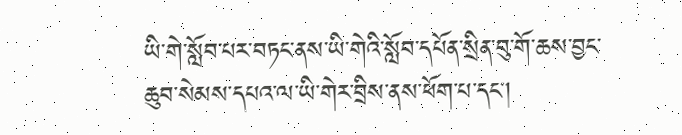ཡི་གེ་སློབ་པར་བཏང་ནས་ཡི་གེའི་སློབ་དཔོན་སྲིན་བུ་གོ་ཆས་བྱང་ཆུབ་སེམས་དཔའ་ལ་ཡི་གེར་བྲིས་ནས་ཕོག་པ་དང།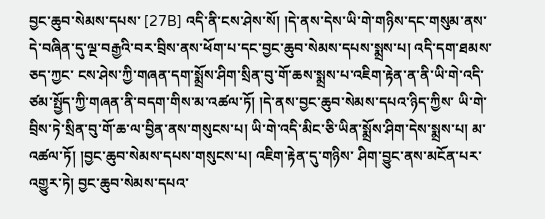བྱང་ཆུབ་སེམས་དཔས་ [27B] འདི་ནི་ངས་ཤེས་སོ། །དེ་ནས་དེས་ཡི་གེ་གཉིས་དང་གསུམ་ནས་དེ་བཞིན་དུ་ལྔ་བརྒྱའི་བར་བྲིས་ནས་ཕོག་པ་དང་བྱང་ཆུབ་སེམས་དཔས་སྨྲས་པ། འདི་དག་ཐམས་ཅད་ཀྱང་ ངས་ཤེས་ཀྱི་གཞན་དག་སྨྲོས་ཤིག་སྲིན་བུ་གོ་ཆས་སྨྲས་པ་འཇིག་རྟེན་ན་ནི་ཡི་གེ་འདི་ཙམ་སྤྱོད་ཀྱི་གཞན་ནི་བདག་གིས་མ་འཚལ་ཏོ། །དེ་ནས་བྱང་ཆུབ་སེམས་དཔའ་ཉིད་ཀྱིས་ ཡི་གེ་བྲིས་ཏེ་སྲིན་བུ་གོ་ཆ་ལ་བྱིན་ནས་གསུངས་པ། ཡི་གེ་འདི་མིང་ཅི་ཡིན་སྨྲོས་ཤིག་དེས་སྨྲས་པ། མ་འཚལ་ཏོ། །བྱང་ཆུབ་སེམས་དཔས་གསུངས་པ། འཇིག་རྟེན་དུ་གཉིས་ ཤིག་བྱུང་ནས་མངོན་པར་འགྱུར་ཏེ། བྱང་ཆུབ་སེམས་དཔའ་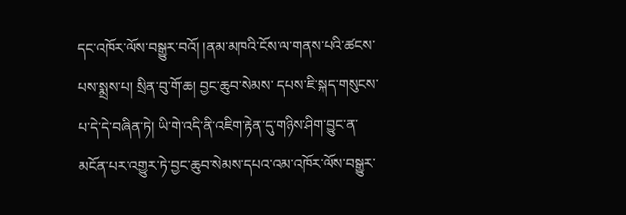དང་འཁོར་ལོས་བསྒྱུར་བའོ། །ནམ་མཁའི་ངོས་ལ་གནས་པའི་ཚངས་པས་སྨྲས་པ། སྲིན་བུ་གོ་ཆ། བྱང་ཆུབ་སེམས་ དཔས་ཇི་སྐད་གསུངས་པ་དེ་དེ་བཞིན་ཏེ། ཡི་གེ་འདི་ནི་འཇིག་རྟེན་དུ་གཉིས་ཤིག་བྱུང་ན་མངོན་པར་འགྱུར་ཏེ་བྱང་ཆུབ་སེམས་དཔའ་འམ་འཁོར་ལོས་བསྒྱུར་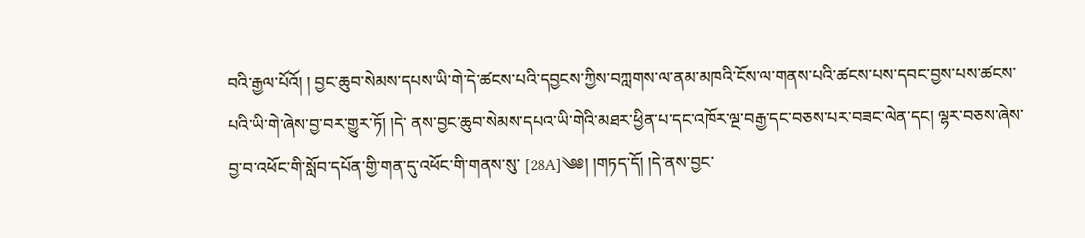བའི་རྒྱལ་པོའོ། ། བྱང་ཆུབ་སེམས་དཔས་ཡི་གེ་དེ་ཚངས་པའི་དབྱངས་ཀྱིས་བཀླགས་ལ་ནམ་མཁའི་ངོས་ལ་གནས་པའི་ཚངས་པས་དབང་བྱས་པས་ཚངས་པའི་ཡི་གེ་ཞེས་བྱ་བར་གྱུར་ཏོ། །དེ་ ནས་བྱང་ཆུབ་སེམས་དཔའ་ཡི་གེའི་མཐར་ཕྱིན་པ་དང་འཁོར་ལྔ་བརྒྱ་དང་བཅས་པར་བཟང་ལེན་དང། ལྷར་བཅས་ཞེས་བྱ་བ་འཕོང་གི་སློབ་དཔོན་གྱི་གན་དུ་འཕོང་གི་གནས་སུ་ [28A]༄༅། །གཏད་དོ། །དེ་ནས་བྱང་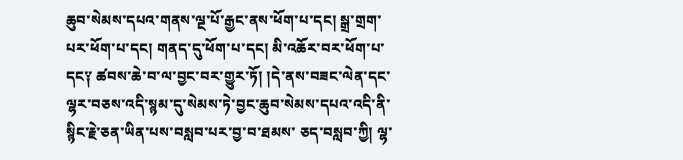ཆུབ་སེམས་དཔའ་གནས་ལྔ་པོ་རྒྱང་ནས་ཕོག་པ་དང། སྒྲ་གྲག་པར་ཕོག་པ་དང། གནད་དུ་ཕོག་པ་དང། མི་འཆོར་བར་ཕོག་པ་ དང༑ ཚབས་ཆེ་བ་ལ་བྱང་བར་གྱུར་ཏོ། །དེ་ནས་བཟང་ལེན་དང་ལྷར་བཅས་འདི་སྙམ་དུ་སེམས་ཏེ་བྱང་ཆུབ་སེམས་དཔའ་འདི་ནི་སྙིང་རྗེ་ཅན་ཡིན་པས་བསླབ་པར་བྱ་བ་ཐམས་ ཅད་བསླབ་ཀྱི། ལྷ་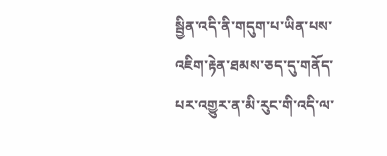སྦྱིན་འདི་ནི་གདུག་པ་ཡིན་པས་འཇིག་རྟེན་ཐམས་ཅད་དུ་གནོད་པར་འགྱུར་ན་མི་རུང་གི་འདི་ལ་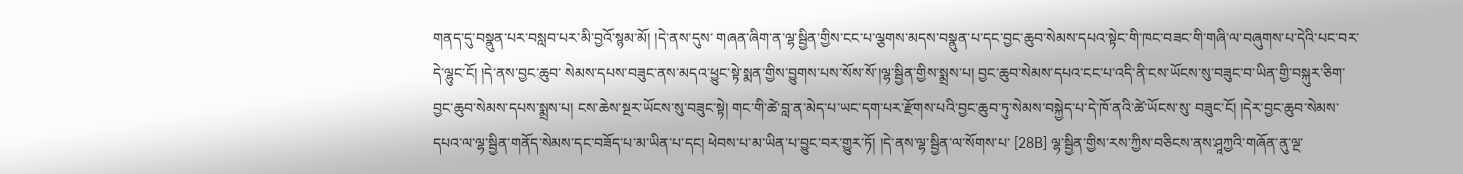གནད་དུ་བསྣུན་པར་བསླབ་པར་མི་བྱའོ་སྙམ་མོ། །དེ་ནས་དུས་ གཞན་ཞིག་ན་ལྷ་སྦྱིན་གྱིས་ངང་པ་ལྕགས་མདས་བསྣུན་པ་དང་བྱང་ཆུབ་སེམས་དཔའ་སྟེང་གི་ཁང་བཟང་གི་གཞི་ལ་བཞུགས་པ་དེའི་པང་བར་དེ་ལྷུང་ངོ། །དེ་ནས་བྱང་ཆུབ་ སེམས་དཔས་བཟུང་ནས་མདའ་ཕྱུང་སྟེ་སྨན་གྱིས་བྱུགས་པས་སོས་སོ་།ལྷ་སྦྱིན་གྱིས་སྨྲས་པ། བྱང་ཆུབ་སེམས་དཔའ་ངང་པ་འདི་ནི་ངས་ཡོངས་སུ་བཟུང་བ་ཡིན་གྱི་བསྐུར་ཅིག་ བྱང་ཆུབ་སེམས་དཔས་སྨྲས་པ། ངས་ཆེས་སྔར་ཡོངས་སུ་བཟུང་སྟེ། གང་གི་ཚེ་བླ་ན་མེད་པ་ཡང་དག་པར་རྫོགས་པའི་བྱང་ཆུབ་ཏུ་སེམས་བསྐྱེད་པ་དེ་ཁོ་ནའི་ཚེ་ཡོངས་སུ་ བཟུང་ངོ། །དེར་བྱང་ཆུབ་སེམས་དཔའ་ལ་ལྷ་སྦྱིན་གནོད་སེམས་དང་བཟོད་པ་མ་ཡིན་པ་དང། ཕེབས་པ་མ་ཡིན་པ་བྱུང་བར་གྱུར་ཏོ། །དེ་ནས་ལྷ་སྦྱིན་ལ་སོགས་པ་ [28B] ལྷ་སྦྱིན་གྱིས་རས་ཀྱིས་བཅིངས་ནས་ཤཱཀྱའི་གཞོན་ནུ་ལྔ་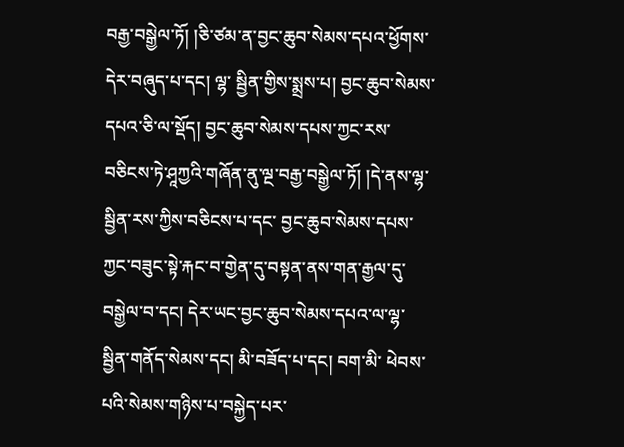བརྒྱ་བསྒྱེལ་ཏོ། །ཅི་ཙམ་ན་བྱང་ཆུབ་སེམས་དཔའ་ཕྱོགས་དེར་བཞུད་པ་དང། ལྷ་ སྦྱིན་གྱིས་སྨྲས་པ། བྱང་ཆུབ་སེམས་དཔའ་ཅི་ལ་སྡོད། བྱང་ཆུབ་སེམས་དཔས་ཀྱང་རས་བཅིངས་ཏེ་ཤཱཀྱའི་གཞོན་ནུ་ལྔ་བརྒྱ་བསྒྱེལ་ཏོ། །དེ་ནས་ལྷ་སྦྱིན་རས་ཀྱིས་བཅིངས་པ་དང་ བྱང་ཆུབ་སེམས་དཔས་ཀྱང་བཟུང་སྟེ་རྐང་བ་གྱེན་དུ་བསྟན་ནས་གན་རྒྱལ་དུ་བསྒྱེལ་བ་དང། དེར་ཡང་བྱང་ཆུབ་སེམས་དཔའ་ལ་ལྷ་སྦྱིན་གནོད་སེམས་དང། མི་བཟོད་པ་དང། བག་མི་ ཕེབས་པའི་སེམས་གཉིས་པ་བསྐྱེད་པར་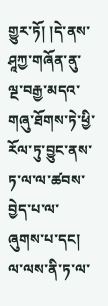གྱུར་ཏོ། །དེ་ནས་ཤཱཀྱ་གཞོན་ནུ་ལྔ་བརྒྱ་མདའ་གཞུ་ཐོགས་ཏེ་ཕྱི་རོལ་ཏུ་བྱུང་ནས་ཏ་ལ་ལ་ཚབས་བྱེད་པ་ལ་ཞུགས་པ་དང། ལ་ལས་ནི་ཏ་ལ་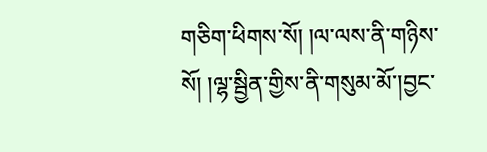གཅིག་ཕིགས་སོ། །ལ་ལས་ནི་གཉིས་སོ། །ལྷ་སྦྱིན་གྱིས་ནི་གསུམ་མོ་།བྱང་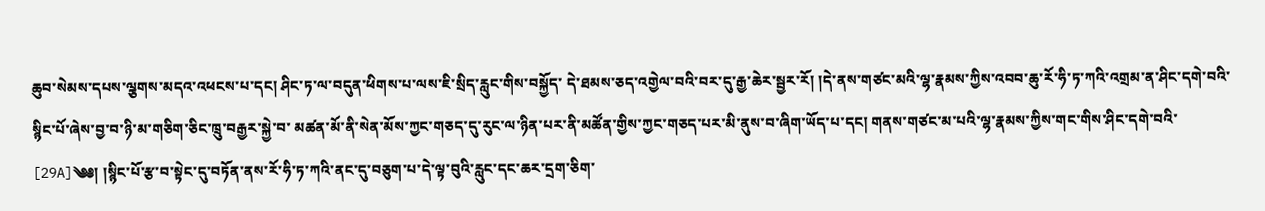ཆུབ་སེམས་དཔས་ལྕགས་མདའ་འཕངས་པ་དང། ཤིང་ཏ་ལ་བདུན་ཕིགས་པ་ལས་ཇི་སྲིད་རླུང་གིས་བསྐྱོད་ དེ་ཐམས་ཅད་འགྱེལ་བའི་བར་དུ་རྒྱ་ཆེར་སྦྱར་རོ། །དེ་ནས་གཙང་མའི་ལྷ་རྣམས་ཀྱིས་འབབ་ཆུ་རོ་ཧི་ཏ་ཀའི་འགྲམ་ན་ཤིང་དགེ་བའི་སྙིང་པོ་ཞེས་བྱ་བ་ཉི་མ་གཅིག་ཅིང་ཁྲུ་བརྒྱར་སྐྱེ་བ་ མཚན་མོ་ནི་སེན་མོས་ཀྱང་གཅད་དུ་རུང་ལ་ཉིན་པར་ནི་མཚོན་གྱིས་ཀྱང་གཅད་པར་མི་ནུས་བ་ཞིག་ཡོད་པ་དང། གནས་གཙང་མ་པའི་ལྷ་རྣམས་ཀྱིས་གང་གིས་ཤིང་དགེ་བའི་ [29A]༄༅། །སྙིང་པོ་རྩ་བ་སྟེང་དུ་བཏོན་ནས་རོ་ཧི་ཏ་ཀའི་ནང་དུ་བཅུག་པ་དེ་ལྟ་བུའི་རླུང་དང་ཆར་དྲག་ཅིག་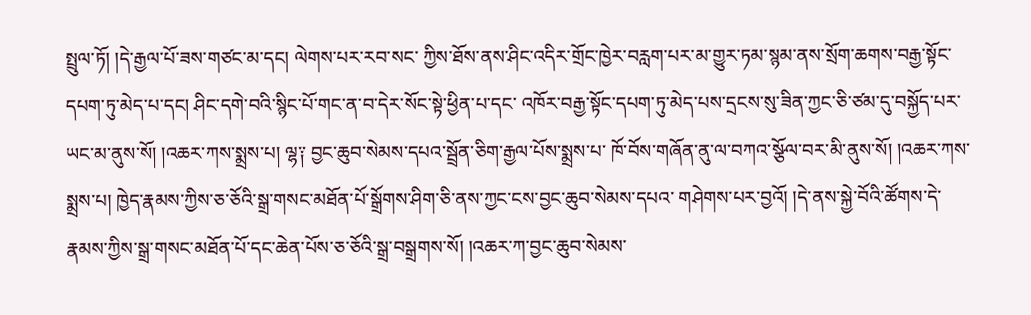སྤྲུལ་ཏོ། །དེ་རྒྱལ་པོ་ཟས་གཙང་མ་དང། ལེགས་པར་རབ་སང་ ཀྱིས་ཐོས་ནས་ཤིང་འདིར་གྲོང་ཁྱེར་བརླག་པར་མ་གྱུར་ཏམ་སྙམ་ནས་སྲོག་ཆགས་བརྒྱ་སྟོང་དཔག་ཏུ་མེད་པ་དང། ཤིང་དགེ་བའི་སྙིང་པོ་གང་ན་བ་དེར་སོང་སྟེ་ཕྱིན་པ་དང་ འཁོར་བརྒྱ་སྟོང་དཔག་ཏུ་མེད་པས་དྲངས་སུ་ཟིན་ཀྱང་ཅི་ཙམ་དུ་བསྐྱོད་པར་ཡང་མ་ནུས་སོ། །འཆར་ཀས་སྨྲས་པ། ལྷ༑ བྱང་ཆུབ་སེམས་དཔའ་སྦྲོན་ཅིག་རྒྱལ་པོས་སྨྲས་པ་ ཁོ་བོས་གཞོན་ནུ་ལ་བཀའ་སྩོལ་བར་མི་ནུས་སོ། །འཆར་ཀས་སྨྲས་པ། ཁྱེད་རྣམས་ཀྱིས་ཅ་ཅོའི་སྒྲ་གསང་མཐོན་པོ་སྒྲོགས་ཤིག་ཅི་ནས་ཀྱང་ངས་བྱང་ཆུབ་སེམས་དཔའ་ གཤེགས་པར་བྱའོ། །དེ་ནས་སྐྱེ་བོའི་ཚོགས་དེ་རྣམས་ཀྱིས་སྒྲ་གསང་མཐོན་པོ་དང་ཆེན་པོས་ཅ་ཅོའི་སྒྲ་བསྒྲགས་སོ། །འཆར་ཀ་བྱང་ཆུབ་སེམས་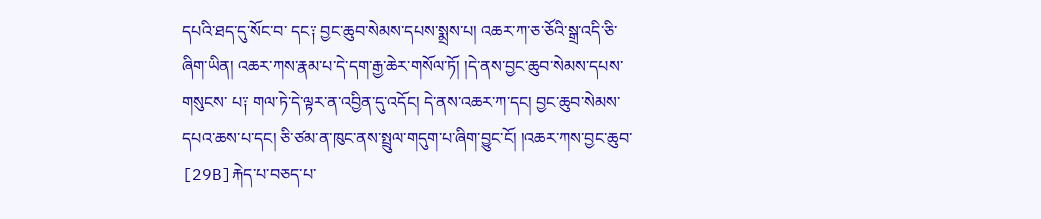དཔའི་ཐད་དུ་སོང་བ་ དང༑ བྱང་ཆུབ་སེམས་དཔས་སྨྲས་པ། འཆར་ཀ་ཅ་ཅོའི་སྒྲ་འདི་ཅི་ཞིག་ཡིན། འཆར་ཀས་རྣམ་པ་དེ་དག་རྒྱ་ཆེར་གསོལ་ཏོ། །དེ་ནས་བྱང་ཆུབ་སེམས་དཔས་གསུངས་ པ༑ གལ་ཏེ་དེ་ལྟར་ན་འབྱིན་དུ་འདོང། དེ་ནས་འཆར་ཀ་དང། བྱང་ཆུབ་སེམས་དཔའ་ཆས་པ་དང། ཅི་ཙམ་ན་ཁུང་ནས་སྤྲུལ་གདུག་པ་ཞིག་བྱུང་ངོ། །འཆར་ཀས་བྱང་ཆུབ་ [29B]རྐེད་པ་བཅད་པ་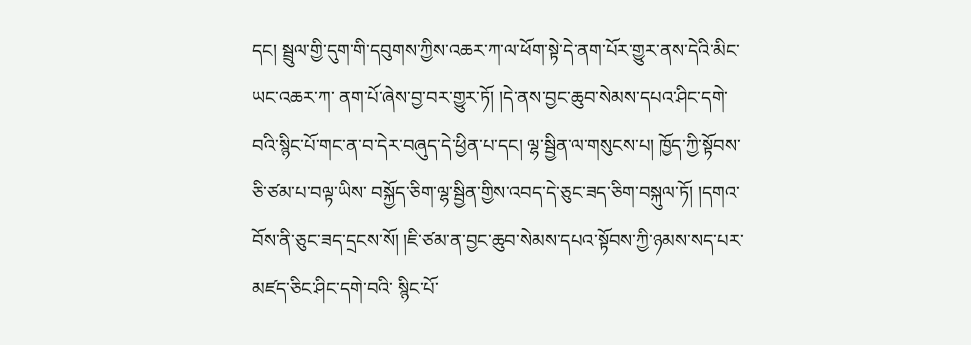དང། སྦྲུལ་གྱི་དུག་གི་དབུགས་ཀྱིས་འཆར་ཀ་ལ་ཕོག་སྟེ་དེ་ནག་པོར་གྱུར་ནས་དེའི་མིང་ཡང་འཆར་ཀ་ ནག་པོ་ཞེས་བྱ་བར་གྱུར་ཏོ། །དེ་ནས་བྱང་ཆུབ་སེམས་དཔའ་ཤིང་དགེ་བའི་སྙིང་པོ་གང་ན་བ་དེར་བཞུད་དེ་ཕྱིན་པ་དང། ལྷ་སྦྱིན་ལ་གསུངས་པ། ཁྱོད་ཀྱི་སྟོབས་ཅི་ཙམ་པ་བལྟ་ཡིས་ བསྐྱོད་ཅིག་ལྷ་སྦྱིན་གྱིས་འབད་དེ་ཅུང་ཟད་ཅིག་བསྐུལ་ཏོ། །དགའ་བོས་ནི་ཅུང་ཟད་དྲངས་སོ། །ཇི་ཙམ་ན་བྱང་ཆུབ་སེམས་དཔའ་སྟོབས་ཀྱི་ཉམས་སད་པར་མཛད་ཅིང་ཤིང་དགེ་བའི་ སྙིང་པོ་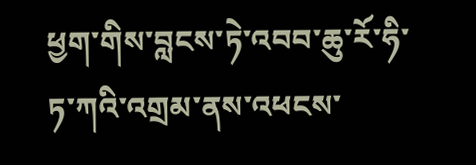ཕྱག་གིས་བླངས་ཏེ་འབབ་ཆུ་རོ་ཧི་ཏ་ཀའི་འགྲམ་ནས་འཕངས་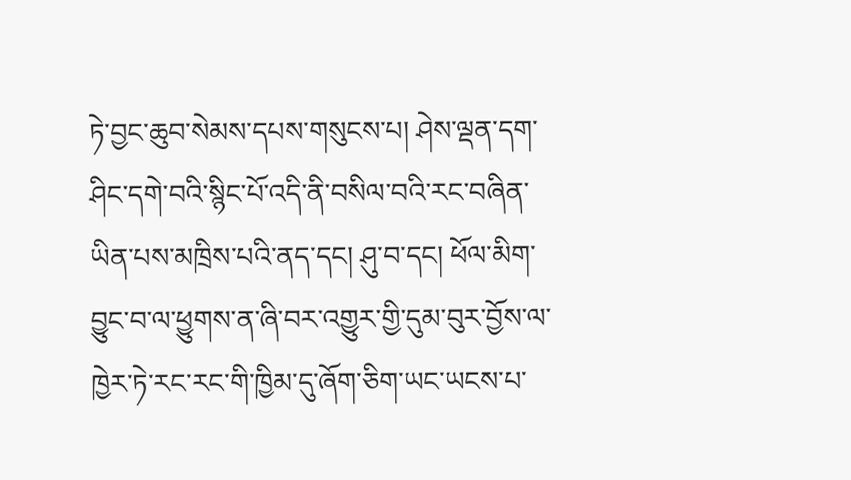ཏེ་བྱང་ཆུབ་སེམས་དཔས་གསུངས་པ། ཤེས་ལྡན་དག་ཤིང་དགེ་བའི་སྙིང་པོ་འདི་ནི་བསིལ་བའི་རང་བཞིན་ ཡིན་པས་མཁྲིས་པའི་ནད་དང། ཤུ་བ་དང། ཕོལ་མིག་བྱུང་བ་ལ་ཕྱུགས་ན་ཞི་བར་འགྱུར་གྱི་དུམ་བུར་བྱོས་ལ་ཁྱེར་ཏེ་རང་རང་གི་ཁྱིམ་དུ་ཞོག་ཅིག་ཡང་ཡངས་པ་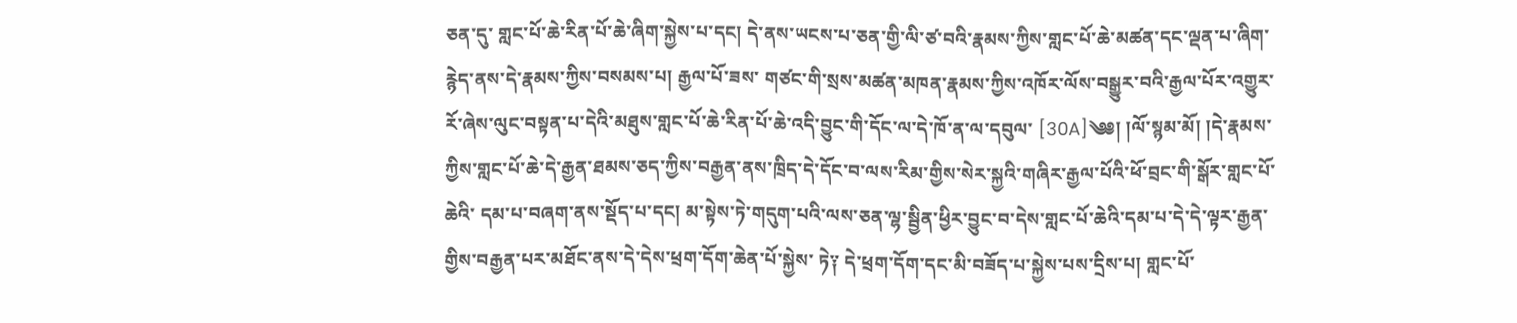ཅན་དུ་ གླང་པོ་ཆེ་རིན་པོ་ཆེ་ཞིག་སྐྱེས་པ་དང། དེ་ནས་ཡངས་པ་ཅན་གྱི་ལི་ཙ་བའི་རྣམས་ཀྱིས་གླང་པོ་ཆེ་མཚན་དང་ལྡན་པ་ཞིག་རྙེད་ནས་དེ་རྣམས་ཀྱིས་བསམས་པ། རྒྱལ་པོ་ཟས་ གཙང་གི་སྲས་མཚན་མཁན་རྣམས་ཀྱིས་འཁོར་ལོས་བསྒྱུར་བའི་རྒྱལ་པོར་འགྱུར་རོ་ཞེས་ལུང་བསྟན་པ་དེའི་མཐུས་གླང་པོ་ཆེ་རིན་པོ་ཆེ་འདི་བྱུང་གི་དོང་ལ་དེ་ཁོ་ན་ལ་དབུལ་ [30A]༄༅། །ལོ་སྙམ་མོ། །དེ་རྣམས་ཀྱིས་གླང་པོ་ཆེ་དེ་རྒྱན་ཐམས་ཅད་ཀྱིས་བརྒྱན་ནས་ཁྲིད་དེ་དོང་བ་ལས་རིམ་གྱིས་སེར་སྐྱའི་གཞིར་རྒྱལ་པོའི་ཕོ་བྲང་གི་སྒོར་གླང་པོ་ཆེའི་ དམ་པ་བཞག་ནས་སྡོད་པ་དང། མ་སྟེས་ཏེ་གདུག་པའི་ལས་ཅན་ལྷ་སྦྱིན་ཕྱིར་བྱུང་བ་དེས་གླང་པོ་ཆེའི་དམ་པ་དེ་དེ་ལྟར་རྒྱན་གྱིས་བརྒྱན་པར་མཐོང་ནས་དེ་དེས་ཕྲག་དོག་ཆེན་པོ་སྐྱེས་ ཏེ༑ དེ་ཕྲག་དོག་དང་མི་བཟོད་པ་སྐྱེས་པས་དྲིས་པ། གླང་པོ་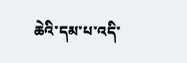ཆེའི་དམ་པ་འདི་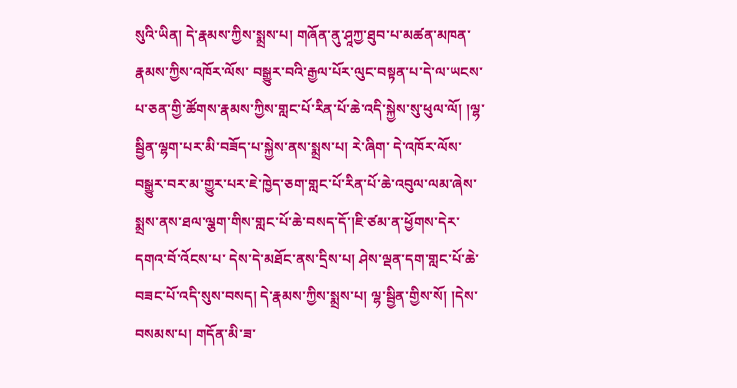སུའི་ཡིན། དེ་རྣམས་ཀྱིས་སྨྲས་པ། གཞོན་ནུ་ཤཱཀྱ་ཐུབ་པ་མཚན་མཁན་རྣམས་ཀྱིས་འཁོར་ལོས་ བསྒྱུར་བའི་རྒྱལ་པོར་ལུང་བསྟན་པ་དེ་ལ་ཡངས་པ་ཅན་གྱི་ཚོགས་རྣམས་ཀྱིས་གླང་པོ་རིན་པོ་ཆེ་འདི་སྐྱེས་སུ་ཕུལ་ལོ། །ལྷ་སྦྱིན་ལྷག་པར་མི་བཟོད་པ་སྐྱེས་ནས་སྨྲས་པ། རེ་ཞིག་ དེ་འཁོར་ལོས་བསྒྱུར་བར་མ་གྱུར་པར་ཇེ་ཁྱེད་ཅག་གླང་པོ་རིན་པོ་ཆེ་འབུལ་ལམ་ཞེས་སྨྲས་ནས་ཐལ་ལྕག་གིས་གླང་པོ་ཆེ་བསད་དོ་།ཇི་ཙམ་ན་ཕྱོགས་དེར་དགའ་བོ་འོངས་པ་ དེས་དེ་མཐོང་ནས་དྲིས་པ། ཤེས་ལྡན་དག་གླང་པོ་ཆེ་བཟང་པོ་འདི་སུས་བསད། དེ་རྣམས་ཀྱིས་སྨྲས་པ། ལྷ་སྦྱིན་གྱིས་སོ། །དེས་བསམས་པ། གདོན་མི་ཟ་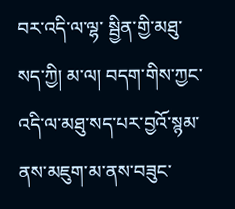བར་འདི་ལ་ལྷ་ སྦྱིན་གྱི་མཐུ་སད་ཀྱི། མ་ལ། བདག་གིས་ཀྱང་འདི་ལ་མཐུ་སད་པར་བྱའོ་སྙམ་ནས་མཇུག་མ་ནས་བཟུང་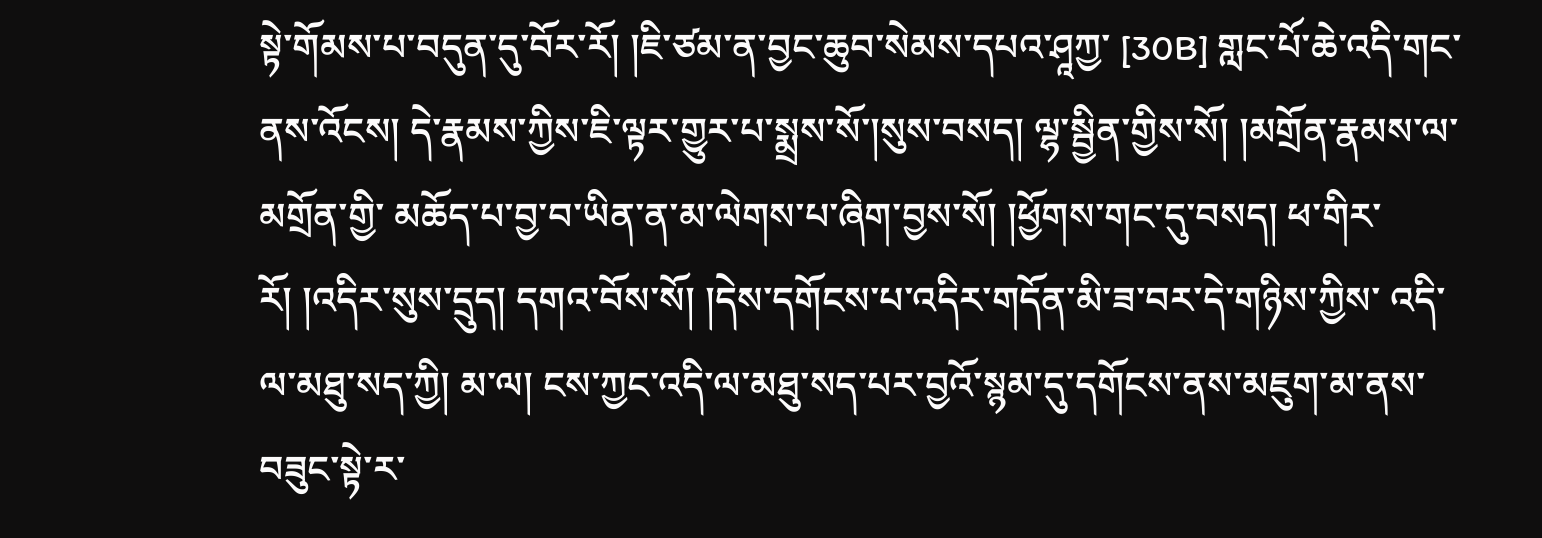སྟེ་གོམས་པ་བདུན་དུ་བོར་རོ། །ཇི་ཙམ་ན་བྱང་ཆུབ་སེམས་དཔའ་ཤཱཀྱ་ [30B] གླང་པོ་ཆེ་འདི་གང་ནས་འོངས། དེ་རྣམས་ཀྱིས་ཇི་ལྟར་གྱུར་པ་སྨྲས་སོ་།སུས་བསད། ལྷ་སྦྱིན་གྱིས་སོ། །མགྲོན་རྣམས་ལ་མགྲོན་གྱི་ མཆོད་པ་བྱ་བ་ཡིན་ན་མ་ལེགས་པ་ཞིག་བྱས་སོ། །ཕྱོགས་གང་དུ་བསད། ཕ་གིར་རོ། །འདིར་སུས་དྲུད། དགའ་བོས་སོ། །དེས་དགོངས་པ་འདིར་གདོན་མི་ཟ་བར་དེ་གཉིས་ཀྱིས་ འདི་ལ་མཐུ་སད་ཀྱི། མ་ལ། ངས་ཀྱང་འདི་ལ་མཐུ་སད་པར་བྱའོ་སྙམ་དུ་དགོངས་ནས་མཇུག་མ་ནས་བཟུང་སྟེ་ར་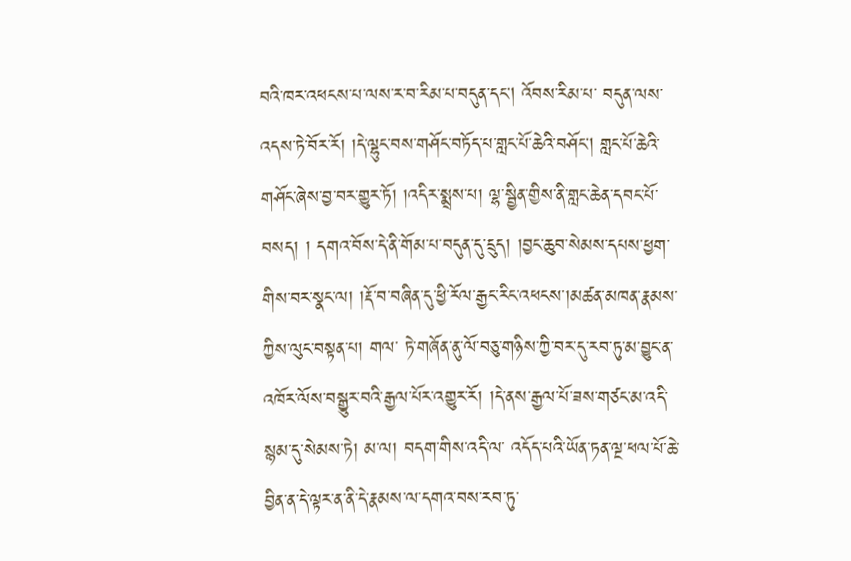བའི་ཁར་འཕངས་པ་ལས་ར་བ་རིམ་པ་བདུན་དང། འོབས་རིམ་པ་ བདུན་ལས་འདས་ཏེ་བོར་རོ། །དེ་ལྷུང་བས་གཤོང་བཏོད་པ་གླང་པོ་ཆེའི་བཤོང། གླང་པོ་ཆེའི་གཤོང་ཞེས་བྱ་བར་གྱུར་ཏོ། །འདིར་སྨྲས་པ། ལྷ་སྦྱིན་གྱིས་ནི་གླང་ཆེན་དབང་པོ་བསད། ། དགའ་བོས་དེ་ནི་གོམ་པ་བདུན་དུ་དྲུད། །བྱང་ཆུབ་སེམས་དཔས་ཕྱག་གིས་བར་སྣང་ལ། །རྡོ་བ་བཞིན་དུ་ཕྱི་རོལ་རྒྱང་རིང་འཕངས་།མཚན་མཁན་རྣམས་ཀྱིས་ལུང་བསྟན་པ། གལ་ ཏེ་གཞོན་ནུ་ལོ་བཅུ་གཉིས་ཀྱི་བར་དུ་རབ་ཏུ་མ་བྱུང་ན་འཁོར་ལོས་བསྒྱུར་བའི་རྒྱལ་པོར་འགྱུར་རོ། །དེ་ནས་རྒྱལ་པོ་ཟས་གཙང་མ་འདི་སྙམ་དུ་སེམས་ཏེ། མ་ལ། བདག་གིས་འདི་ལ་ འདོད་པའི་ཡོན་ཏན་ལྔ་ཕལ་པོ་ཆེ་བྱིན་ན་དེ་ལྟར་ན་ནི་དེ་རྣམས་ལ་དགའ་བས་རབ་ཏུ་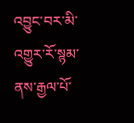འབྱུང་བར་མི་འགྱུར་རོ་སྙམ་ནས་རྒྱལ་པོ་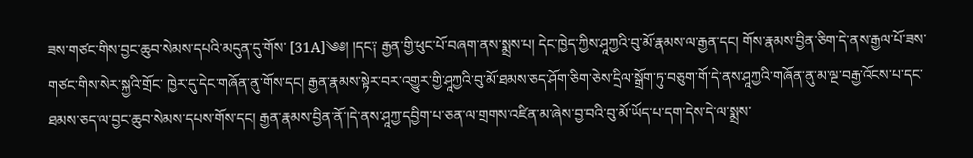ཟས་གཙང་གིས་བྱང་ཆུབ་སེམས་དཔའི་མདུན་དུ་གོས་ [31A]༄༅། །དང༑ རྒྱན་གྱི་ཕུང་པོ་བཞག་ནས་སྨྲས་པ། དེང་ཁྱེད་ཀྱིས་ཤཱཀྱའི་བུ་མོ་རྣམས་ལ་རྒྱན་དང། གོས་རྣམས་བྱིན་ཅིག་དེ་ནས་རྒྱལ་པོ་ཟས་གཙང་གིས་སེར་སྐྱའི་གྲོང་ ཁྱེར་དུ་དེང་གཞོན་ནུ་གོས་དང། རྒྱན་རྣམས་སྟེར་བར་འགྱུར་གྱི་ཤཱཀྱའི་བུ་མོ་ཐམས་ཅད་ཤོག་ཅིག་ཅེས་དྲིལ་སྒྲོག་ཏུ་བཅུག་གོ་དེ་ནས་ཤཱཀྱའི་གཞོན་ནུ་མ་ལྔ་བརྒྱ་འོངས་པ་དང་ ཐམས་ཅད་ལ་བྱང་ཆུབ་སེམས་དཔས་གོས་དང། རྒྱན་རྣམས་བྱིན་ནོ་།དེ་ནས་ཤཱཀྱ་དབྱིག་པ་ཅན་ལ་གྲགས་འཛིན་མ་ཞེས་བྱ་བའི་བུ་མོ་ཡོད་པ་དག་དེས་དེ་ལ་སྨྲས་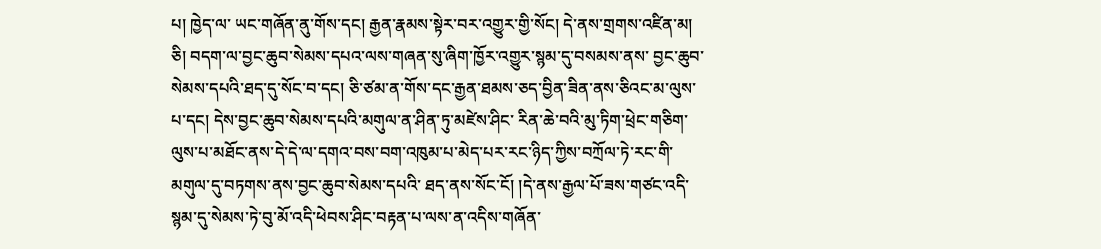པ། ཁྱེད་ལ་ ཡང་གཞོན་ནུ་གོས་དང། རྒྱན་རྣམས་སྟེར་བར་འགྱུར་གྱི་སོང། དེ་ནས་གྲགས་འཛིན་མ། ཅི། བདག་ལ་བྱང་ཆུབ་སེམས་དཔའ་ལས་གཞན་སུ་ཞིག་ཁྱོར་འགྱུར་སྙམ་དུ་བསམས་ནས་ བྱང་ཆུབ་སེམས་དཔའི་ཐད་དུ་སོང་བ་དང། ཅི་ཙམ་ན་གོས་དང་རྒྱན་ཐམས་ཅད་བྱིན་ཟིན་ནས་ཅིའང་མ་ལུས་པ་དང། དེས་བྱང་ཆུབ་སེམས་དཔའི་མགུལ་ན་ཤིན་ཏུ་མཛེས་ཤིང་ རིན་ཆེ་བའི་མུ་ཏིག་ཕྲེང་གཅིག་ལུས་པ་མཐོང་ནས་དེ་དེ་ལ་དགའ་བས་བག་འཁུམ་པ་མེད་པར་རང་ཉིད་ཀྱིས་བཀྲོལ་ཏེ་རང་གི་མགུལ་དུ་བཏགས་ནས་བྱང་ཆུབ་སེམས་དཔའི་ ཐད་ནས་སོང་ངོ། །དེ་ནས་རྒྱལ་པོ་ཟས་གཙང་འདི་སྙམ་དུ་སེམས་ཏེ་བུ་མོ་འདི་ཕེབས་ཤིང་བརྟན་པ་ལས་ན་འདིས་གཞོན་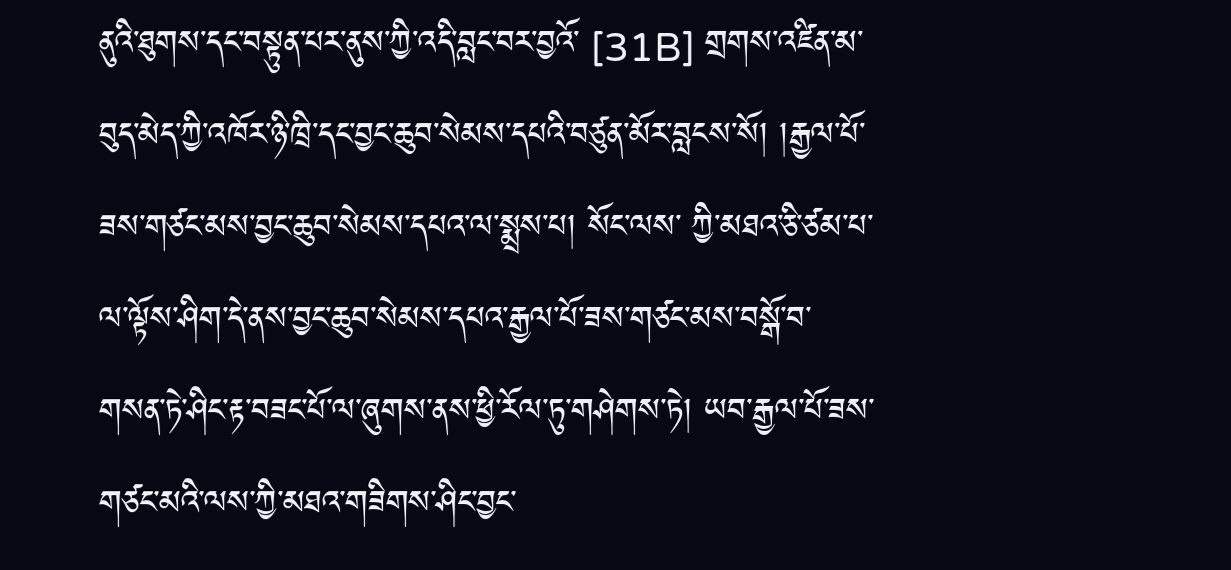ནུའི་ཐུགས་དང་བསྟུན་པར་ནུས་ཀྱི་འདི་བླང་བར་བྱའོ་ [31B] གྲགས་འཛིན་མ་བུད་མེད་ཀྱི་འཁོར་ཉི་ཁྲི་དང་བྱང་ཆུབ་སེམས་དཔའི་བཙུན་མོར་བླངས་སོ། །རྒྱལ་པོ་ཟས་གཙང་མས་བྱང་ཆུབ་སེམས་དཔའ་ལ་སྨྲས་པ། སོང་ལས་ ཀྱི་མཐའ་ཅི་ཙམ་པ་ལ་ལྟོས་ཤིག་དེ་ནས་བྱང་ཆུབ་སེམས་དཔའ་རྒྱལ་པོ་ཟས་གཙང་མས་བསྒོ་བ་གསན་ཏེ་ཤིང་རྟ་བཟང་པོ་ལ་ཞུགས་ནས་ཕྱི་རོལ་ཏུ་གཤེགས་ཏེ། ཡབ་རྒྱལ་པོ་ཟས་ གཙང་མའི་ལས་ཀྱི་མཐའ་གཟིགས་ཤིང་བྱང་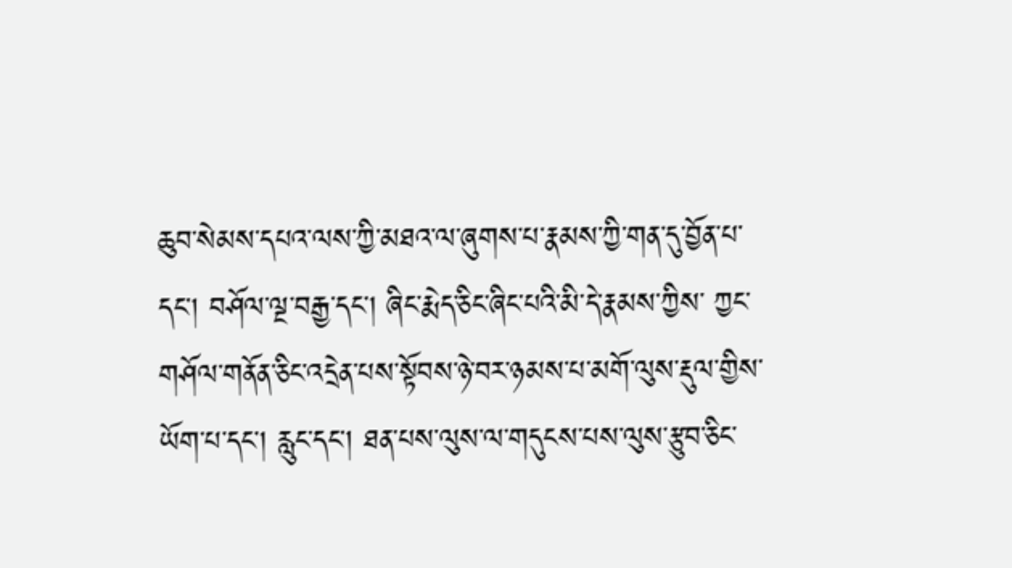ཆུབ་སེམས་དཔའ་ལས་ཀྱི་མཐའ་ལ་ཞུགས་པ་རྣམས་ཀྱི་གན་དུ་བྱོན་པ་དང། བཤོལ་ལྔ་བརྒྱ་དང། ཞིང་རྨེད་ཅིང་ཞིང་པའི་མི་དེ་རྣམས་ཀྱིས་ ཀྱང་གཤོལ་གནོན་ཅིང་འདྲེན་པས་སྟོབས་ཉེ་བར་ཉམས་པ་མགོ་ལུས་རྡུལ་གྱིས་ཡོག་པ་དང། རླུང་དང། ཐན་པས་ལུས་ལ་གདུངས་པས་ལུས་རྩུབ་ཅིང་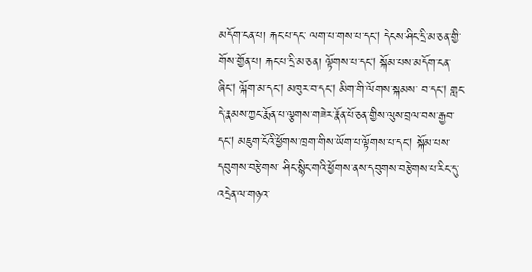མདོག་ངན་པ། རྐང་པ་དང་ ལག་པ་གས་པ་དང། དེངས་ཤིང་དྲི་མ་ཅན་གྱི་གོས་གྱོན་པ། རྐང་པ་དྲི་མ་ཅན། ལྟོགས་པ་དང། སྐོམ་པས་མདོག་ངན་ཞིང། ལྐོག་མ་དང། མཁུར་བ་དང། མིག་གི་ལོགས་སྐམས་ བ་དང། གླང་དེ་རྣམས་ཀྱང་རྨོན་པ་ལྕགས་གཟེར་རྣོན་པོ་ཅན་གྱིས་ལུས་བྲལ་བས་རྒྱབ་དང། མཇུག་ངོའི་ཕྱོགས་ཁྲག་གིས་ཡོག་པ་ལྟོགས་པ་དང། སྐོམ་པས་དབུགས་བརྩེགས་ ཤིང་སྙིང་གའི་ཕྱོགས་ནས་དབུགས་བརྩེགས་པ་རིང་དུ་འདྲེན་ལ་གཉའ་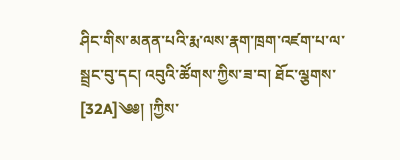ཤིང་གིས་མནན་པའི་རྨ་ལས་རྣག་ཁྲག་འཛག་པ་ལ་སྦྲང་བུ་དང། འབུའི་ཚོགས་ཀྱིས་ཟ་བ། ཐོང་ལྕགས་ [32A]༄༅། །ཀྱིས་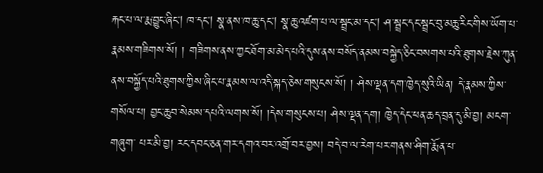རྐང་པ་ལ་རྨ་བྱུང་ཞིང། ཁ་དང། སྣ་ནས་ཁ་ཆུ་དང། སྣ་ཆུ་འཛག་པ་ལ་སྦྲང་མ་དང། ཤ་སྦྲང་དང་སྦྲང་བུ་མཆུ་རིང་གིས་ཡོག་པ་རྣམས་གཟིགས་སོ། ། གཟིགས་ནས་ཀྱང་ཐོག་མ་མེད་པའི་དུས་ནས་བསོད་ནམས་བསྐྱེད་ཅིང་བསགས་པའི་ཐུགས་རྗེས་ཀུན་ནས་བསྐྱོད་པའི་ཐུགས་ཀྱིས་ཞིང་པ་རྣམས་ལ་འདི་སྐད་ཅེས་གསུངས་སོ། ། ཤེས་ལྡན་དག་ཁྱེད་སུའི་ཡིན། དེ་རྣམས་ཀྱིས་གསོལ་པ། བྱང་ཆུབ་སེམས་དཔའི་ལགས་སོ། །དེས་གསུངས་པ། ཤེས་ལྡན་དག། ཁྱེད་དེང་ཕན་ཆད་བྲན་དུ་མི་བྱ། མངག་གཞུག་ པར་མི་བྱ། རང་དབང་ཅན་གར་དགའ་བར་འགྲོ་བར་བྱས། བདེ་བ་ལ་རེག་པར་གནས་ཤིག་རྨོན་པ་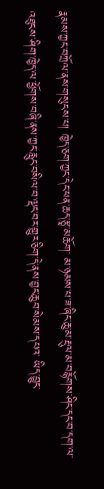རྣམས་ཀྱང་བཀྲོལ་ནས་གསུངས་པ། ཁྱེད་ཅག་ཀྱང་དེང་ཕན་ཆད་རྩྭ་མཆོག་ མ་ཉམས་པ་ཟ་ཞིང་ཆུ་མ་རྡུལ་མ་བརྙོགས་ཤིང་དང་བ་དག་ལ་འཐུངས་ཤིག་ཁྱེད་ལ་ཕྱོགས་བཞི་ནས་ཀྱང་རླུང་བསིལ་བ་ལྡང་བར་གྱུར་ཅིག་དེ་ནས་བྱང་ཆུབ་སེམས་དཔའ་ ཡིད་བྱུང་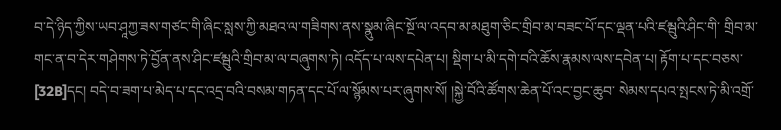བ་དེ་ཉིད་ཀྱིས་ཡབ་ཤཱཀྱ་ཟས་གཙང་གི་ཞིང་སླས་ཀྱི་མཐའ་ལ་གཟིགས་ནས་སྣུམ་ཞིང་སྔོ་ལ་འདབ་མ་མཐུག་ཅིང་གྲིབ་མ་བཟང་པོ་དང་ལྡན་པའི་ཛམྦུའི་ཤིང་གི་ གྲིབ་མ་གང་ན་བ་དེར་གཤེགས་ཏེ་བྱོན་ནས་ཤིང་ཛམྦུའི་གྲིབ་མ་ལ་བཞུགས་ཏེ། འདོད་པ་ལས་དཔེན་པ། སྡིག་པ་མི་དགེ་བའི་ཆོས་རྣམས་ལས་དབེན་པ། རྟོག་པ་དང་བཅས་ [32B]དང། བདེ་བ་ཟག་པ་མེད་པ་དང་འདྲ་བའི་བསམ་གཏན་དང་པོ་ལ་སྙོམས་པར་ཞུགས་སོ། །སྐྱེ་བོའི་ཚོགས་ཆེན་པོ་འང་བྱང་ཆུབ་ སེམས་དཔའ་སྤངས་ཏེ་མི་འགྲོ་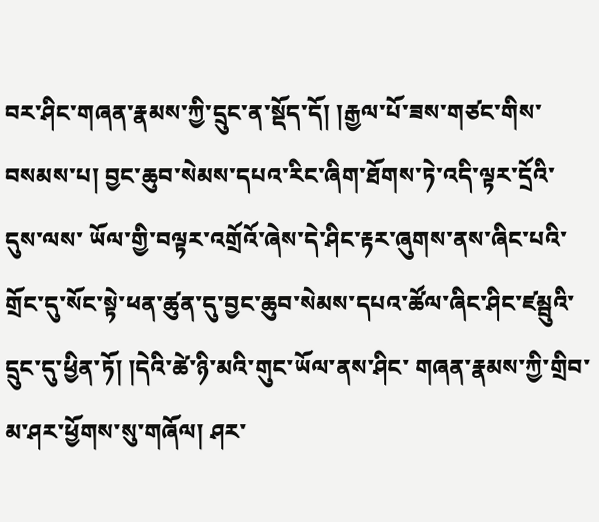བར་ཤིང་གཞན་རྣམས་ཀྱི་དྲུང་ན་སྡོད་དོ། །རྒྱལ་པོ་ཟས་གཙང་གིས་བསམས་པ། བྱང་ཆུབ་སེམས་དཔའ་རིང་ཞིག་ཐོགས་ཏེ་འདི་ལྟར་དྲོའི་དུས་ལས་ ཡོལ་གྱི་བལྟར་འགྲོའོ་ཞེས་དེ་ཤིང་རྟར་ཞུགས་ནས་ཞིང་པའི་གྲོང་དུ་སོང་སྟེ་ཕན་ཚུན་དུ་བྱང་ཆུབ་སེམས་དཔའ་ཚོལ་ཞིང་ཤིང་ཛམྦུའི་དྲུང་དུ་ཕྱིན་ཏོ། །དེའི་ཚེ་ཉི་མའི་གུང་ཡོལ་ནས་ཤིང་ གཞན་རྣམས་ཀྱི་གྲིབ་མ་ཤར་ཕྱོགས་སུ་གཞོལ། ཤར་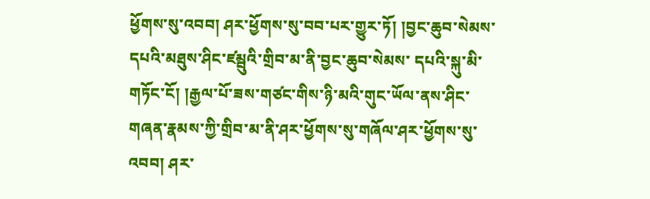ཕྱོགས་སུ་འབབ། ཤར་ཕྱོགས་སུ་བབ་པར་གྱུར་ཏོ། །བྱང་ཆུབ་སེམས་དཔའི་མཐུས་ཤིང་ཛམྦུའི་གྲིབ་མ་ནི་བྱང་ཆུབ་སེམས་ དཔའི་སྐུ་མི་གཏོང་ངོ། །རྒྱལ་པོ་ཟས་གཙང་གིས་ཉི་མའི་གུང་ཡོལ་ནས་ཤིང་གཞན་རྣམས་ཀྱི་གྲིབ་མ་ནི་ཤར་ཕྱོགས་སུ་གཞོལ་ཤར་ཕྱོགས་སུ་འབབ། ཤར་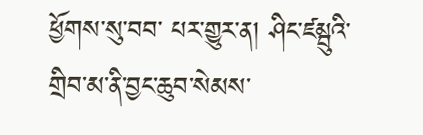ཕྱོགས་སུ་བབ་ པར་གྱུར་ན། ཤིང་ཛམྦུའི་གྲིབ་མ་ནི་བྱང་ཆུབ་སེམས་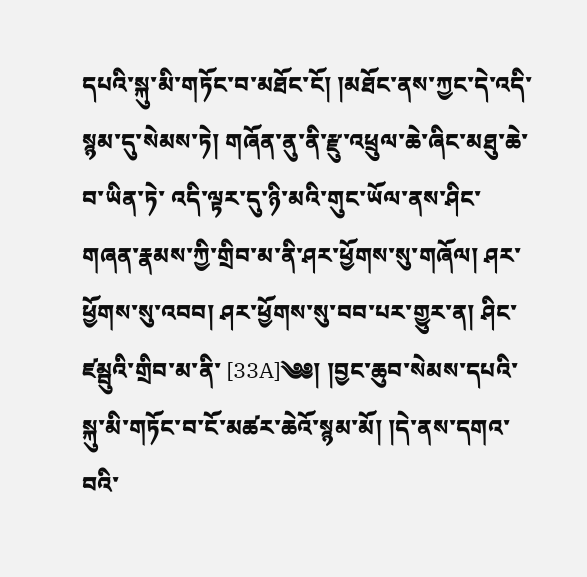དཔའི་སྐུ་མི་གཏོང་བ་མཐོང་ངོ། །མཐོང་ནས་ཀྱང་དེ་འདི་སྙམ་དུ་སེམས་ཏེ། གཞོན་ནུ་ནི་རྫུ་འཕྲུལ་ཆེ་ཞིང་མཐུ་ཆེ་བ་ཡིན་ཏེ་ འདི་ལྟར་དུ་ཉི་མའི་གུང་ཡོལ་ནས་ཤིང་གཞན་རྣམས་ཀྱི་གྲིབ་མ་ནི་ཤར་ཕྱོགས་སུ་གཞོལ། ཤར་ཕྱོགས་སུ་འབབ། ཤར་ཕྱོགས་སུ་བབ་པར་གྱུར་ན། ཤིང་ཛམྦུའི་གྲིབ་མ་ནི་ [33A]༄༅། །བྱང་ཆུབ་སེམས་དཔའི་སྐུ་མི་གཏོང་བ་ངོ་མཚར་ཆེའོ་སྙམ་མོ། །དེ་ནས་དགའ་བའི་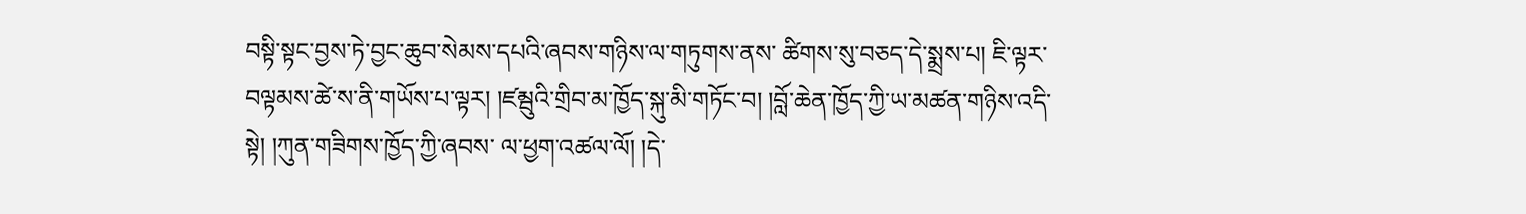བསྟི་སྟང་བྱས་ཏེ་བྱང་ཆུབ་སེམས་དཔའི་ཞབས་གཉིས་ལ་གཏུགས་ནས་ ཚིགས་སུ་བཅད་དེ་སྨྲས་པ། ཇི་ལྟར་བལྟམས་ཚེ་ས་ནི་གཡོས་པ་ལྟར། །ཛམྦུའི་གྲིབ་མ་ཁྱོད་སྐུ་མི་གཏོང་བ། །བློ་ཆེན་ཁྱོད་ཀྱི་ཡ་མཚན་གཉིས་འདི་སྟེ། །ཀུན་གཟིགས་ཁྱོད་ཀྱི་ཞབས་ ལ་ཕྱག་འཚལ་ལོ། །དེ་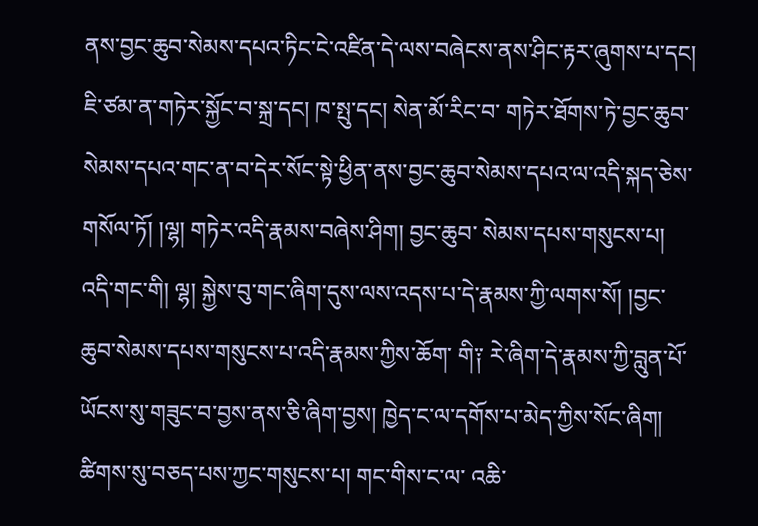ནས་བྱང་ཆུབ་སེམས་དཔའ་ཏིང་ངེ་འཛིན་དེ་ལས་བཞེངས་ནས་ཤིང་རྟར་ཞུགས་པ་དང། ཇི་ཙམ་ན་གཏེར་སྐྱོང་བ་སྐྲ་དང། ཁ་སྤུ་དང། སེན་མོ་རིང་བ་ གཏེར་ཐོགས་ཏེ་བྱང་ཆུབ་སེམས་དཔའ་གང་ན་བ་དེར་སོང་སྟེ་ཕྱིན་ནས་བྱང་ཆུབ་སེམས་དཔའ་ལ་འདི་སྐད་ཅེས་གསོལ་ཏོ། །ལྷ། གཏེར་འདི་རྣམས་བཞེས་ཤིག། བྱང་ཆུབ་ སེམས་དཔས་གསུངས་པ། འདི་གང་གི། ལྷ། སྐྱེས་བུ་གང་ཞིག་དུས་ལས་འདས་པ་དེ་རྣམས་ཀྱི་ལགས་སོ། །བྱང་ཆུབ་སེམས་དཔས་གསུངས་པ་འདི་རྣམས་ཀྱིས་ཆོག་ གི༑ རེ་ཞིག་དེ་རྣམས་ཀྱི་བླུན་པོ་ཡོངས་སུ་གཟུང་བ་བྱས་ནས་ཅི་ཞིག་བྱས། ཁྱེད་ང་ལ་དགོས་པ་མེད་ཀྱིས་སོང་ཞིག། ཚིགས་སུ་བཅད་པས་ཀྱང་གསུངས་པ། གང་གིས་ང་ལ་ འཆི་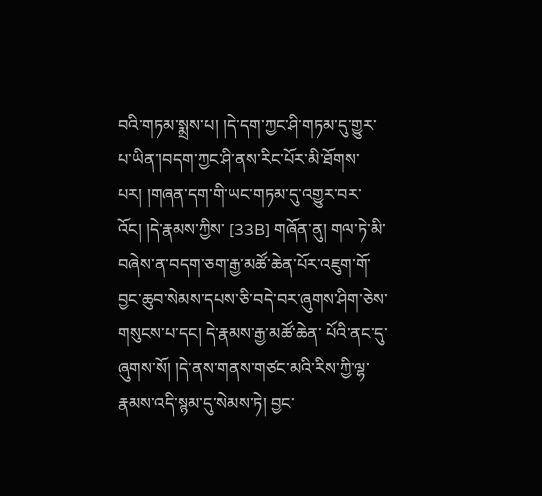བའི་གཏམ་སྨྲས་པ། །དེ་དག་ཀྱང་ཤི་གཏམ་དུ་གྱུར་པ་ཡིན་།བདག་ཀྱང་ཤི་ནས་རིང་པོར་མི་ཐོགས་པར། །གཞན་དག་གི་ཡང་གཏམ་དུ་འགྱུར་བར་འོང། །དེ་རྣམས་ཀྱིས་ [33B] གཞོན་ནུ། གལ་ཏེ་མི་བཞེས་ན་བདག་ཅག་རྒྱ་མཚོ་ཆེན་པོར་འཇུག་གོ་བྱང་ཆུབ་སེམས་དཔས་ཅི་བདེ་བར་ཞུགས་ཤིག་ཅེས་གསུངས་པ་དང། དེ་རྣམས་རྒྱ་མཚོ་ཆེན་ པོའི་ནང་དུ་ཞུགས་སོ། །དེ་ནས་གནས་གཙང་མའི་རིས་ཀྱི་ལྷ་རྣམས་འདི་སྙམ་དུ་སེམས་ཏེ། བྱང་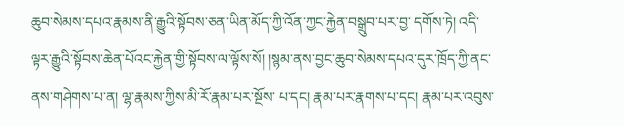ཆུབ་སེམས་དཔའ་རྣམས་ནི་རྒྱུའི་སྟོབས་ཅན་ཡིན་མོད་ཀྱི་འོན་ཀྱང་རྐྱེན་བསྒྲུབ་པར་བྱ་ དགོས་ཏེ། འདི་ལྟར་རྒྱུའི་སྟོབས་ཆེན་པོའང་རྐྱེན་གྱི་སྟོབས་ལ་ལྟོས་སོ། །སྙམ་ནས་བྱང་ཆུབ་སེམས་དཔའ་དུར་ཁྲོད་ཀྱི་ནང་ནས་གཤེགས་པ་ན། ལྷ་རྣམས་ཀྱིས་མི་རོ་རྣམ་པར་སྔོས་ པ་དང། རྣམ་པར་རྣགས་པ་དང། རྣམ་པར་འབུས་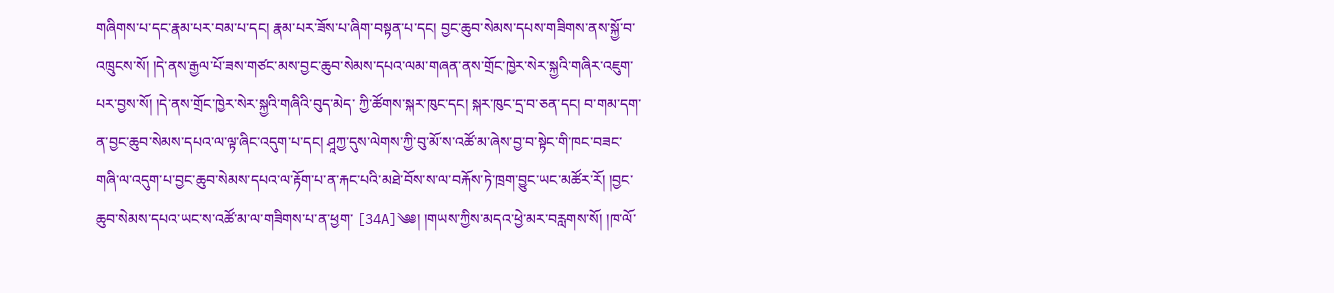གཞིགས་པ་དང་རྣམ་པར་བམ་པ་དང། རྣམ་པར་ཟོས་པ་ཞིག་བསྟན་པ་དང། བྱང་ཆུབ་སེམས་དཔས་གཟིགས་ནས་སྐྱོ་བ་ འཁྲུངས་སོ། །དེ་ནས་རྒྱལ་པོ་ཟས་གཙང་མས་བྱང་ཆུབ་སེམས་དཔའ་ལམ་གཞན་ནས་གྲོང་ཁྱེར་སེར་སྐྱའི་གཞིར་འཇུག་པར་བྱས་སོ། །དེ་ནས་གྲོང་ཁྱེར་སེར་སྐྱའི་གཞིའི་བུད་མེད་ ཀྱི་ཚོགས་སྐར་ཁུང་དང། སྐར་ཁུང་དྲ་བ་ཅན་དང། བ་གམ་དག་ན་བྱང་ཆུབ་སེམས་དཔའ་ལ་ལྟ་ཞིང་འདུག་པ་དང། ཤཱཀྱ་དུས་ལེགས་ཀྱི་བུ་མོ་ས་འཚོ་མ་ཞེས་བྱ་བ་སྟེང་གི་ཁང་བཟང་ གཞི་ལ་འདུག་པ་བྱང་ཆུབ་སེམས་དཔའ་ལ་རྟོག་པ་ན་རྐང་པའི་མཐེ་བོས་ས་ལ་བརྐོས་ཏེ་ཁྲག་བྱུང་ཡང་མཚོར་རོ། །བྱང་ཆུབ་སེམས་དཔའ་ཡང་ས་འཚོ་མ་ལ་གཟིགས་པ་ན་ཕྱག་ [34A]༄༅། །གཡས་ཀྱིས་མདའ་ཕྱེ་མར་བརླགས་སོ། །ཁ་ལོ་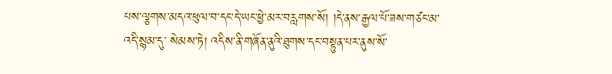པས་ལྕགས་མདའ་ཕུལ་བ་དང་དེ་ཡང་ཕྱེ་མར་བརླགས་སོ། །དེ་ནས་རྒྱལ་པོ་ཟས་གཙང་མ་འདི་སྙམ་དུ་ སེམས་ཏེ། འདིས་ནི་གཞོན་ནུའི་ཐུགས་དང་བསྟུན་པར་ནུས་སོ་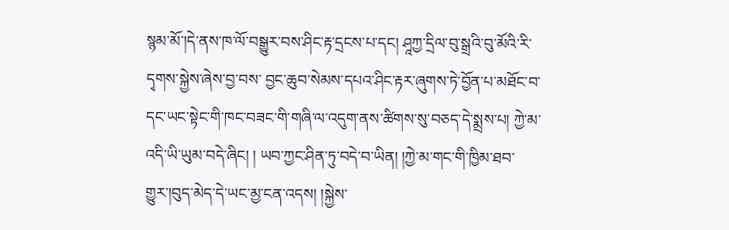སྙམ་མོ་།དེ་ནས་ཁ་ལོ་བསྒྱུར་བས་ཤིང་རྟ་དྲངས་པ་དང། ཤཱཀྱ་དྲིལ་བུ་སྒྲའི་བུ་མོའི་རི་དྭགས་སྐྱེས་ཞེས་བྱ་བས་ བྱང་ཆུབ་སེམས་དཔའ་ཤིང་རྟར་ཞུགས་ཏེ་བྱོན་པ་མཐོང་བ་དང་ཡང་སྟེང་གི་ཁང་བཟང་གི་གཞི་ལ་འདུག་ནས་ཚིགས་སུ་བཅད་དེ་སྨྲས་པ། ཀྱེ་མ་འདི་ཡི་ཡུམ་བདེ་ཞིང། ། ཡབ་ཀྱང་ཤིན་ཏུ་བདེ་བ་ཡིན། །ཀྱེ་མ་གང་གི་ཁྱིམ་ཐབ་གྱུར་།བུད་མེད་དེ་ཡང་མྱ་ངན་འདས། །སྐྱེས་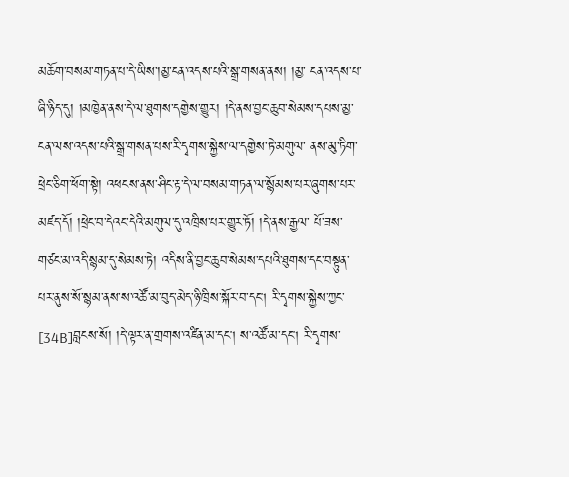མཆོག་བསམ་གཏན་པ་དེ་ཡིས་།མྱ་ངན་འདས་པའི་སྒྲ་གསན་ནས། །མྱ་ ངན་འདས་པ་ཞི་ཉིད་དུ། །མཁྱེན་ནས་དེ་ལ་ཐུགས་དགྱེས་གྱུར། །དེ་ནས་བྱང་ཆུབ་སེམས་དཔས་མྱ་ངན་ལས་འདས་པའི་སྒྲ་གསན་པས་རི་དྭགས་སྐྱེས་ལ་དགྱེས་ཏེ་མགུལ་ ནས་མུ་ཏིག་ཕྲེང་ཅིག་ཕོག་སྟེ། འཕངས་ནས་ཤིང་རྟ་དེ་ལ་བསམ་གཏན་ལ་སྙོམས་པར་ཞུགས་པར་མཛད་དོ། །ཕྲེང་བ་དེའང་དེའི་མགུལ་དུ་འཁྲིས་པར་གྱུར་ཏོ། །དེ་ནས་རྒྱལ་ པོ་ཟས་གཙང་མ་འདི་སྙམ་དུ་སེམས་ཏེ། འདིས་ནི་བྱང་ཆུབ་སེམས་དཔའི་ཐུགས་དང་བསྟུན་པར་ནུས་སོ་སྙམ་ནས་ས་འཚོ་མ་བུད་མེད་ཉི་ཁྲིས་སྐོར་བ་དང། རི་དྭགས་སྐྱེས་ཀྱང་ [34B]བླངས་སོ། །དེ་ལྟར་ན་གྲགས་འཛིན་མ་དང། ས་འཚོ་མ་དང། རི་དྭགས་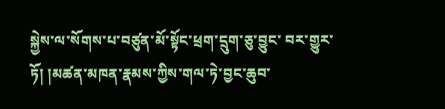སྐྱེས་ལ་སོགས་པ་བཙུན་མོ་སྟོང་ཕྲག་དྲུག་ཅུ་བྱུང་ བར་གྱུར་ཏོ། །མཚན་མཁན་རྣམས་ཀྱིས་གལ་ཏེ་བྱང་ཆུབ་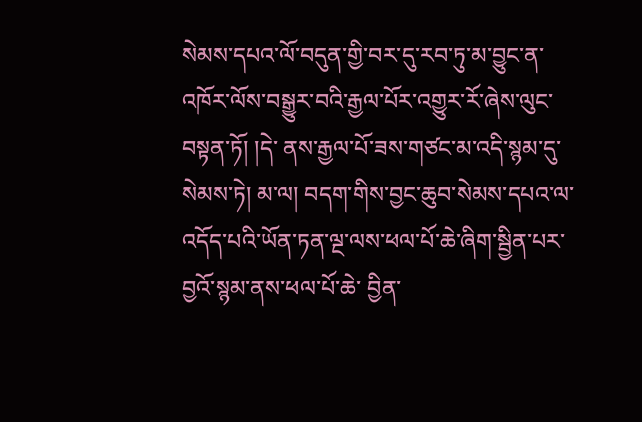སེམས་དཔའ་ལོ་བདུན་གྱི་བར་དུ་རབ་ཏུ་མ་བྱུང་ན་འཁོར་ལོས་བསྒྱུར་བའི་རྒྱལ་པོར་འགྱུར་རོ་ཞེས་ལུང་བསྟན་ཏོ། །དེ་ ནས་རྒྱལ་པོ་ཟས་གཙང་མ་འདི་སྙམ་དུ་སེམས་ཏེ། མ་ལ། བདག་གིས་བྱང་ཆུབ་སེམས་དཔའ་ལ་འདོད་པའི་ཡོན་ཏན་ལྔ་ལས་ཕལ་པོ་ཆེ་ཞིག་སྦྱིན་པར་བྱའོ་སྙམ་ནས་ཕལ་པོ་ཆེ་ བྱིན་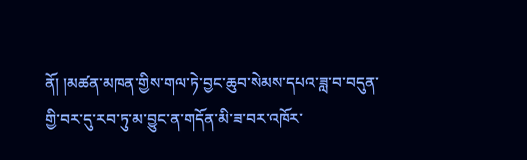ནོ། །མཚན་མཁན་གྱིས་གལ་ཏེ་བྱང་ཆུབ་སེམས་དཔའ་ཟླ་བ་བདུན་གྱི་བར་དུ་རབ་ཏུ་མ་བྱུང་ན་གདོན་མི་ཟ་བར་འཁོར་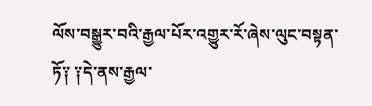ལོས་བསྒྱུར་བའི་རྒྱལ་པོར་འགྱུར་རོ་ཞེས་ལུང་བསྟན་ ཏོ༑ ༑དེ་ནས་རྒྱལ་